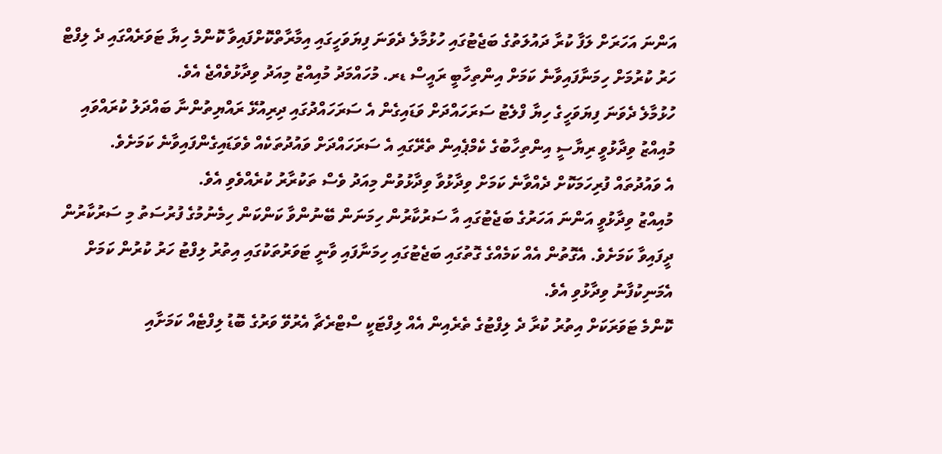އަންނަ އަހަރަށް ލަފާ ކުރާ ދައުލަތުގެ ބަޖެޓުގައި ހުޅުމާލެ ދެވަނަ ފިޔަވަހީގައި އިމާރާތްކޮށްފައިވާ ކޮންމެ ހިޔާ ޓަވަރެއްގައި ދެ ލިފްޓް ހަރު ކުރުމަށް ހިމަނާފައިވާނެ ކަމަށް އިންތިހާބީ ރައީސް ޑރ. މުހައްމަދު މުއިއްޒު މިއަދު ވިދާޅުވެއްޖެ އެވެ.
ހުޅުމާލެ ދެވަނަ ފިޔަވަހީގެ ހިޔާ ފްލެޓު ސަރަހައްދަށް ވަޑައިގެން އެ ސަރަހައްދުގައި ދިރިއުޅޭ ރައްޔިތުންނާ ބައްދަލު ކުރައްވައި މުއިއްޒު ވިދާޅުވީ ރިޔާސީ އިންތިހާބުގެ ކެމްޕެއިން ތެރޭގައި އެ ސަރަހައްދަށް ވައުދުތަކެއް ވެވަޑައިގެންފައިވާނެ ކަމަށެވެ.
އެ ވައުދުތައް ފުރިހަމަކޮށް ދެއްވާނެ ކަމަށް ވިދާޅުވާ ވިދާޅުވުން މިއަދު ވެސް ތަކުރާރު ކުރެއްވެވި އެވެ.
މުއިއްޒު ވިދާޅުވީ އަންނަ އަހަރުގެ ބަޖެޓުގައި އާ ސަރުކާރުން ހިމަނަން ބޭނުންވާ ކަންކަން ހިމެނުމުގެ ފުރުސަތު މި ސަރުކާރުން ދީފައިވާ ކަމަށެވެ. އެގޮތުން އެއް ކަމެއްގެ ގޮތުގައި ބަޖެޓުގައި ހިމަނާފައި ވާނީ ޓަވަރުތަކުގައި އިތުރު ލިފްޓު ހަރު ކުރުން ކަމަށް އެމަނިކުފާނު ވިދާޅުވި އެވެ.
ކޮންމެ ޓަވަރަކަށް އިތުރު ކުރާ ދެ ލިފްޓުގެ ތެރެއިން އެއް ލިފްޓަކީ ސްޓްރެޗާ އެރުވޭ ވަރުގެ ބޮޑު ލިފްޓެއް ކަމަށާއި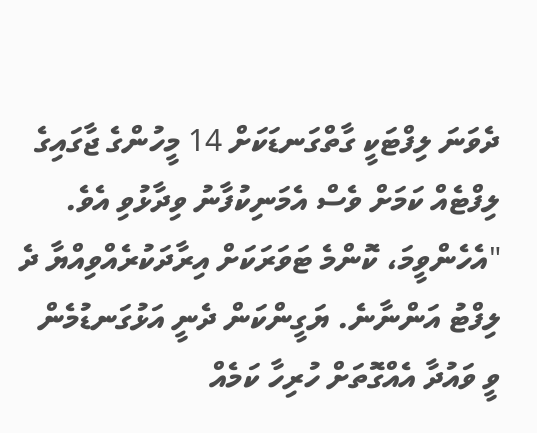ދެވަނަ ލިފްޓަކީ ގާތްގަނޑަކަށް 14 މީހުންގެ ޖާގައިގެ ލިފްޓެއް ކަމަށް ވެސް އެމަނިކުފާނު ވިދާޅުވި އެވެ.
"އެހެންވީމަ، ކޮންމެ ޓަވަރަކަށް އިރާދަކުރެއްވިއްޔާ ދެ ލިފްޓު އަންނާނެ. ޔަގީންކަން ދެނީ އަޅުގަނޑުމެން ވީ ވައުދާ އެއްގޮތަށް ހުރިހާ ކަމެއް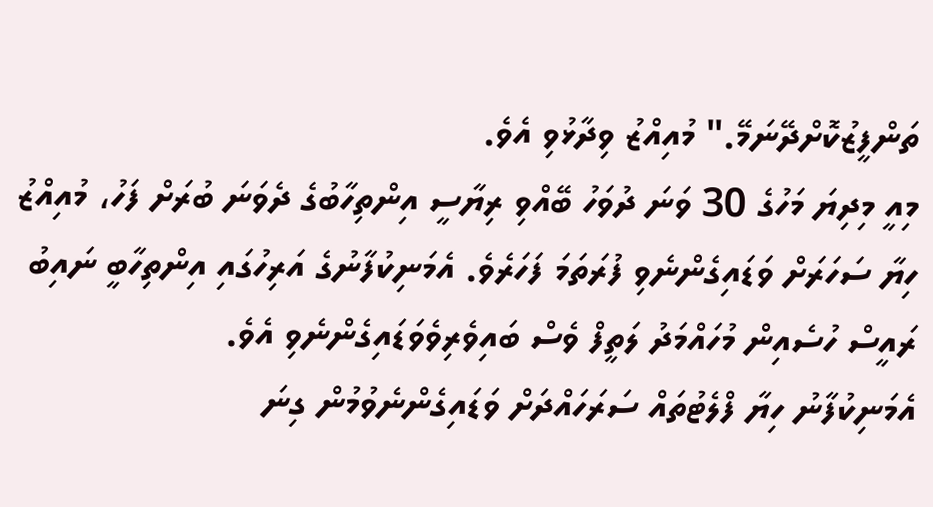ތަންފީޒުކޮށްދޭނަމޭ." މުއިއްޒު ވިދާޅުވި އެވެ.
މިއީ މިދިޔަ މަހުގެ 30 ވަނަ ދުވަހު ބޭއްވި ރިޔާސީ އިންތިހާބުގެ ދެވަނަ ބުރަށް ފަހު، މުއިއްޒު ހިޔާ ސަހަރަށް ވަޑައިގެންނެވި ފުރަތަމަ ފަހަރެވެ. އެމަނިކުފާނުގެ އަރިހުގައި އިންތިހާބީ ނައިބު ރައީސް ހުސެއިން މުހައްމަދު ލަތީފް ވެސް ބައިވެރިވެވަޑައިގެންނެވި އެވެ.
އެމަނިކުފާނު ހިޔާ ފްލެޓުތައް ސަރަހައްދަށް ވަޑައިގެންނެވުމުން ގިނަ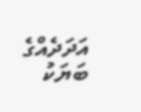އަދަދެއްގެ ބަޔަކު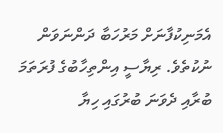އެމަނިކުފާނަށް މަރުހަބާ ދަންނަވަން ނުކުތެވެ. ރިޔާސީ އިންތިހާބުގެ ފުރަތަމަ ބުރާއި ދެވަނަ ބުރުގައި ހިޔާ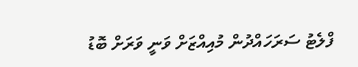ފްލެޓު ސަރަހައްދުން މުއިއްޒަށް ވަނީ ވަރަށް ބޮޑު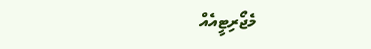މެޖޯރިޓީއެއް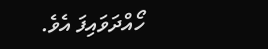ހޯއްދަވައިފަ އެވެ.